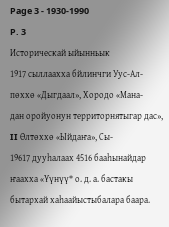Page 3 - 1930-1990
P. 3
Историческай ыйынньык
1917 сыллаахха бйлинчги Уус-Ал- пөххө «Дыгдаал», Хородо «Мана-
дан оройуонун территорнятыгар дас», II Өлтөххө «Ыйдаҥа», Сы-
19617 дууһалаах 4516 бааһынайдар ҥаахха «Үүнүү* о. д. а. бастакы
бытархай хаһаайыстыбалара баара.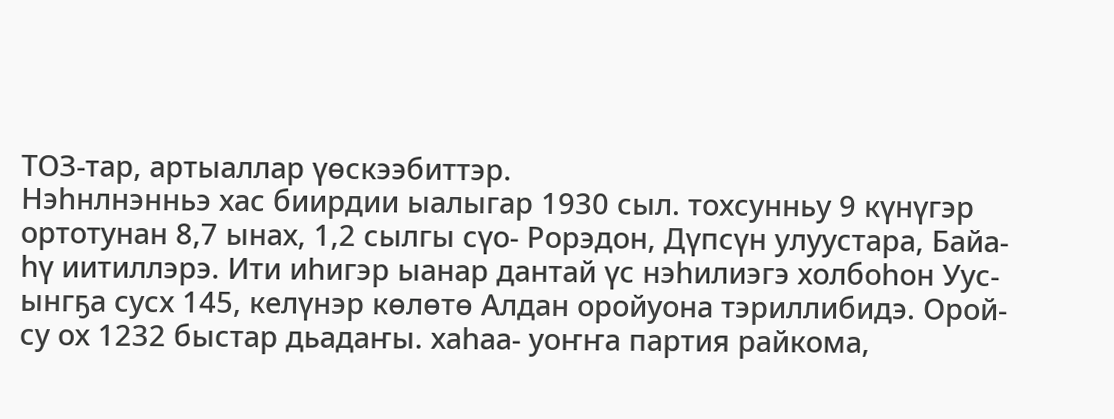ТОЗ-тар, артыаллар үөскээбиттэр.
Нэһнлнэнньэ хас биирдии ыалыгар 1930 сыл. тохсунньу 9 күнүгэр
ортотунан 8,7 ынах, 1,2 сылгы сүо- Рорэдон, Дүпсүн улуустара, Байа-
һү иитиллэрэ. Ити иһигэр ыанар дантай үс нэһилиэгэ холбоһон Уус-
ынгҕа сусх 145, келүнэр көлөтө Алдан оройуона тэриллибидэ. Орой-
су ох 1232 быстар дьадаҥы. хаһаа- уоҥҥа партия райкома,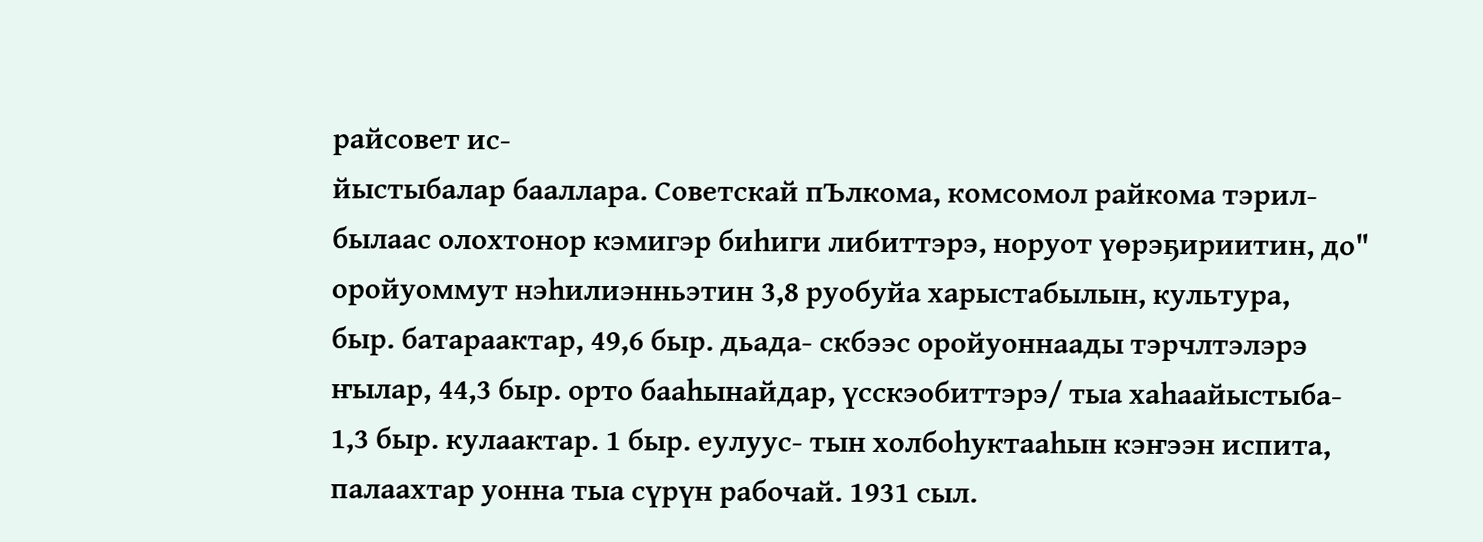райсовет ис-
йыстыбалар бааллара. Советскай пЪлкома, комсомол райкома тэрил-
былаас олохтонор кэмигэр биһиги либиттэрэ, норуот үөрэҕириитин, до"
оройуоммут нэһилиэнньэтин 3,8 руобуйа харыстабылын, культура,
быр. батараактар, 49,6 быр. дьада- скбээс оройуоннаады тэрчлтэлэрэ
ҥылар, 44,3 быр. орто бааһынайдар, үсскэобиттэрэ/ тыа хаһаайыстыба-
1,3 быр. кулаактар. 1 быр. еулуус- тын холбоһуктааһын кэҥээн испита,
палаахтар уонна тыа сүрүн рабочай. 1931 сыл.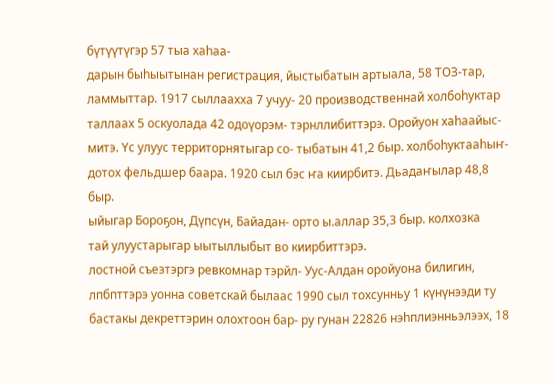бүтүүтүгэр 57 тыа хаһаа-
дарын быһыытынан регистрация, йыстыбатын артыала, 58 ТОЗ-тар,
ламмыттар. 1917 сыллаахха 7 учуу- 20 производственнай холбоһуктар
таллаах 5 оскуолада 42 одоүорэм- тэрнллибиттэрэ. Оройуон хаһаайыс-
митэ. Үс улуус территорнятыгар со- тыбатын 41,2 быр. холбоһуктааһыҥ-
дотох фельдшер баара. 1920 сыл бэс ҥа киирбитэ. Дьадаҥылар 48,8 быр.
ыйыгар Бороҕон, Дүпсүн, Байадан- орто ы.аллар 35,3 быр. колхозка
тай улуустарыгар ыытыллыбыт во киирбиттэрэ.
лостной съезтэргэ ревкомнар тэрйл- Уус-Алдан оройуона билигин,
лпбпттэрэ уонна советскай былаас 1990 сыл тохсунньу 1 күнүнээди ту
бастакы декреттэрин олохтоон бар- ру гунан 22826 нэһплиэнньэлээх, 18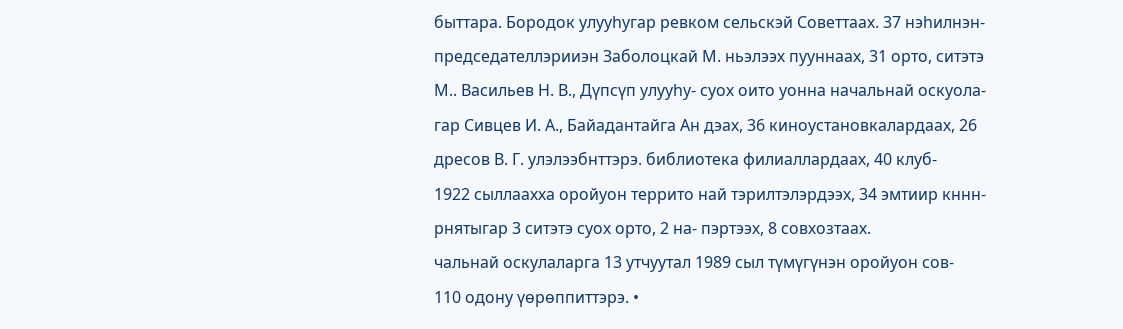быттара. Бородок улууһугар ревком сельскэй Советтаах. 37 нэһилнэн-
председателлэрииэн Заболоцкай М. ньэлээх пууннаах, 31 орто, ситэтэ
М.. Васильев Н. В., Дүпсүп улууһу- суох оито уонна начальнай оскуола-
гар Сивцев И. А., Байадантайга Ан дэах, 36 киноустановкалардаах, 26
дресов В. Г. улэлээбнттэрэ. библиотека филиаллардаах, 40 клуб-
1922 сыллаахха оройуон террито най тэрилтэлэрдээх, 34 эмтиир кннн-
рнятыгар 3 ситэтэ суох орто, 2 на- пэртээх, 8 совхозтаах.
чальнай оскулаларга 13 утчуутал 1989 сыл түмүгүнэн оройуон сов-
110 одону үөрөппиттэрэ. •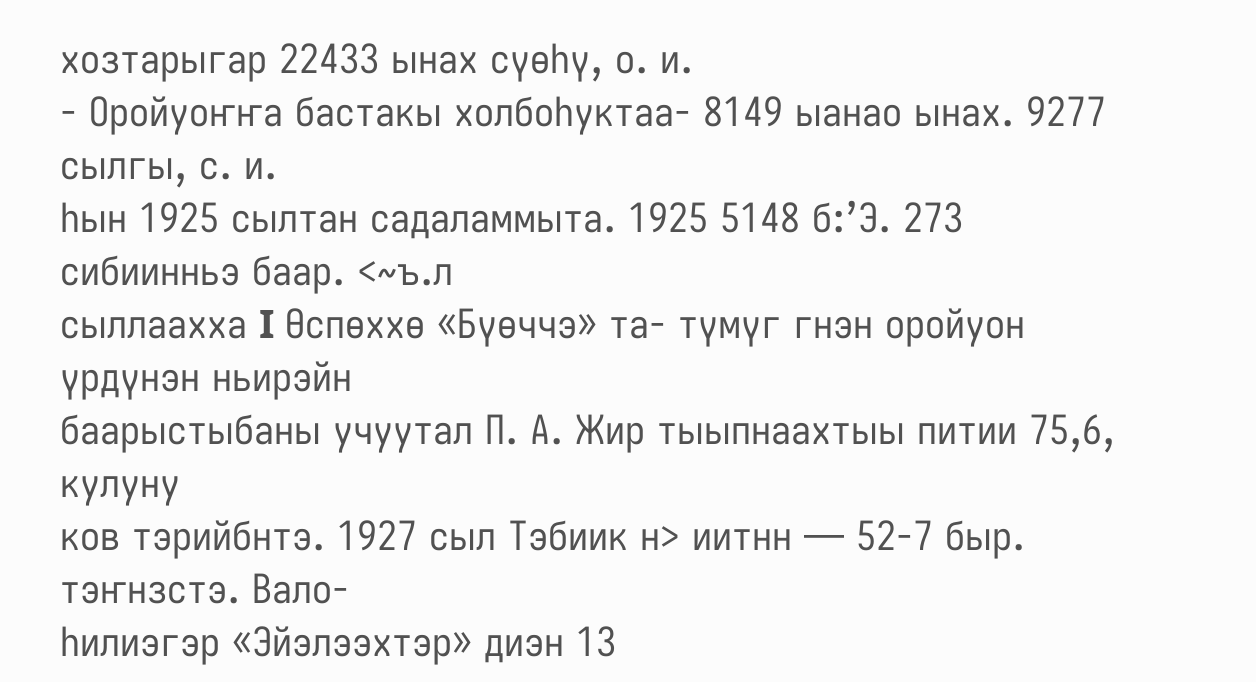хозтарыгар 22433 ынах сүөһү, о. и.
- Оройуоҥҥа бастакы холбоһуктаа- 8149 ыанао ынах. 9277 сылгы, с. и.
һын 1925 сылтан садаламмыта. 1925 5148 б:’Э. 273 сибиинньэ баар. <~ъ.л
сыллаахха I Өспөххө «Бүөччэ» та- түмүг гнэн оройуон үрдүнэн ньирэйн
баарыстыбаны учуутал П. А. Жир тыыпнаахтыы питии 75,6, кулуну
ков тэрийбнтэ. 1927 сыл Тэбиик н> иитнн — 52-7 быр. тэҥнзстэ. Вало-
һилиэгэр «Эйэлээхтэр» диэн 13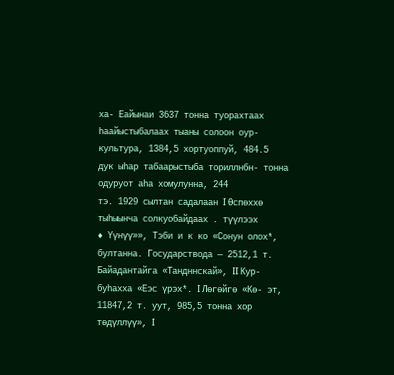ха- Еайынаи 3637 тонна туорахтаах
һаайыстыбалаах тыаны солоон оур- культура, 1384,5 хортуоппуй, 484.5
дук ыһар табаарыстыба ториллнбн- тонна одуруот аһа хомулунна, 244
тэ. 1929 сылтан садалаан I Өспөххө тыһыынча солкуобайдаах . түүлээх
♦ Үүнүү»», Тэби и к ко «Сонун олох*, бултанна. Государствода — 2512,1 т.
Байадантайга «Тандннскай», II Кур-
буһахха «Еэс үрэх*. I Лөгөйгө «Кө- эт, 11847,2 т. уут, 985,5 тонна хор
төдүллүү», I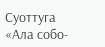Суоттуга «Ала собо-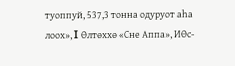туоппуй, 537,3 тонна одуруот аһа
лоох», I Өлтөххө «Сне Аппа», ИӨс-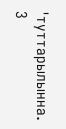'туттарылынна.
3